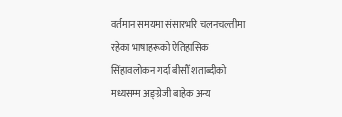वर्तमान समयमा संसारभरि चलनचल्तीमा रहेका भाषाहरूको ऐतिहासिक सिंहावलोकन गर्दा बीसौँ शताब्दीको मध्यसम्म अङ्ग्रेजी बाहेक अन्य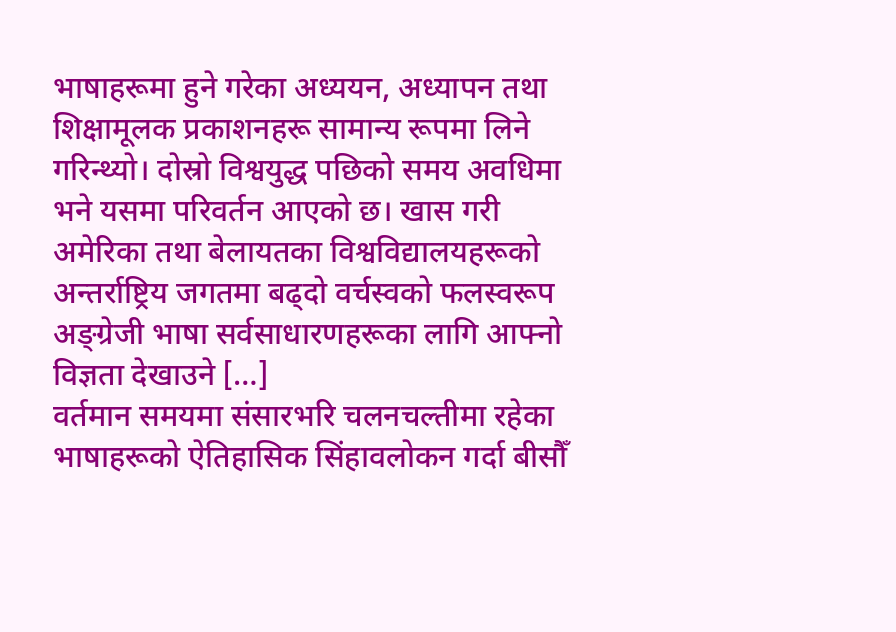भाषाहरूमा हुने गरेका अध्ययन, अध्यापन तथा शिक्षामूलक प्रकाशनहरू सामान्य रूपमा लिने गरिन्थ्यो। दोस्रो विश्वयुद्ध पछिको समय अवधिमा भने यसमा परिवर्तन आएको छ। खास गरी अमेरिका तथा बेलायतका विश्वविद्यालयहरूको अन्तर्राष्ट्रिय जगतमा बढ्दो वर्चस्वको फलस्वरूप अङ्ग्रेजी भाषा सर्वसाधारणहरूका लागि आफ्नो विज्ञता देखाउने […]
वर्तमान समयमा संसारभरि चलनचल्तीमा रहेका भाषाहरूको ऐतिहासिक सिंहावलोकन गर्दा बीसौँ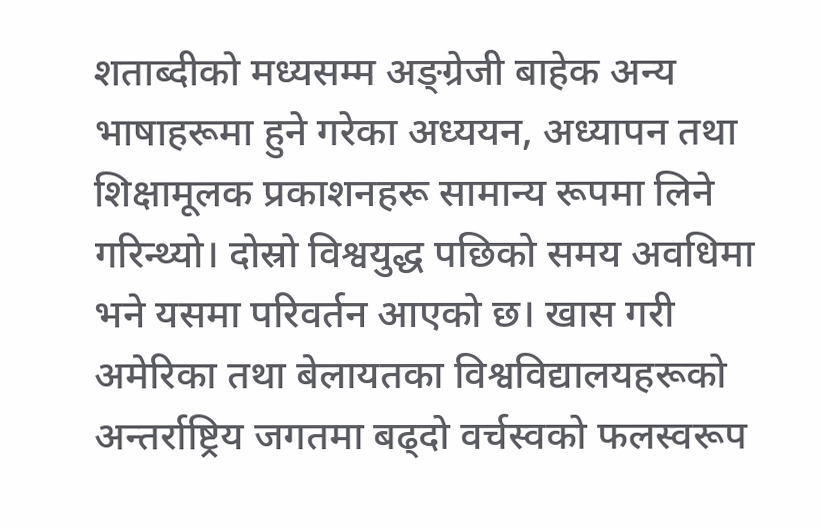शताब्दीको मध्यसम्म अङ्ग्रेजी बाहेक अन्य भाषाहरूमा हुने गरेका अध्ययन, अध्यापन तथा शिक्षामूलक प्रकाशनहरू सामान्य रूपमा लिने गरिन्थ्यो। दोस्रो विश्वयुद्ध पछिको समय अवधिमा भने यसमा परिवर्तन आएको छ। खास गरी अमेरिका तथा बेलायतका विश्वविद्यालयहरूको अन्तर्राष्ट्रिय जगतमा बढ्दो वर्चस्वको फलस्वरूप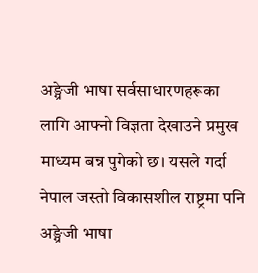अङ्ग्रेजी भाषा सर्वसाधारणहरूका लागि आफ्नो विज्ञता देखाउने प्रमुख माध्यम बन्न पुगेको छ। यसले गर्दा नेपाल जस्तो विकासशील राष्ट्रमा पनि अङ्ग्रेजी भाषा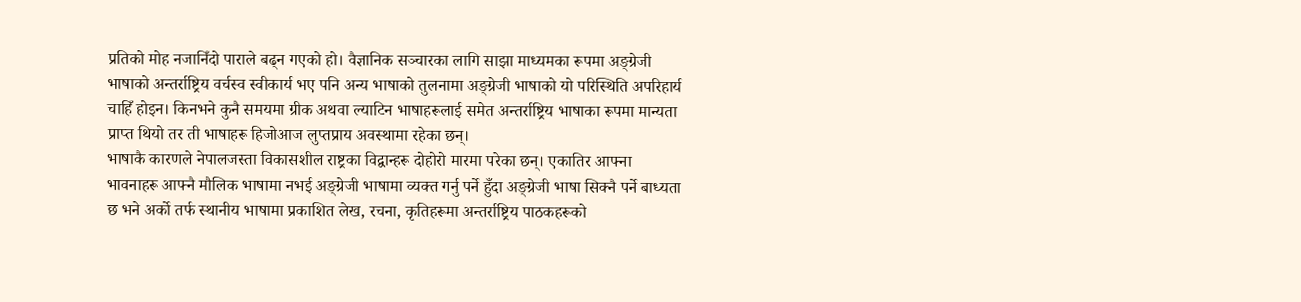प्रतिको मोह नजानिँदो पाराले बढ्न गएको हो। वैज्ञानिक सञ्चारका लागि साझा माध्यमका रूपमा अङ्ग्रेजी भाषाको अन्तर्राष्ट्रिय वर्चस्व स्वीकार्य भए पनि अन्य भाषाको तुलनामा अङ्ग्रेजी भाषाको यो परिस्थिति अपरिहार्य चाहिँ होइन। किनभने कुनै समयमा ग्रीक अथवा ल्याटिन भाषाहरूलाई समेत अन्तर्राष्ट्रिय भाषाका रूपमा मान्यता प्राप्त थियो तर ती भाषाहरू हिजोआज लुप्तप्राय अवस्थामा रहेका छन्।
भाषाकै कारणले नेपालजस्ता विकासशील राष्ट्रका विद्वान्हरू दोहोरो मारमा परेका छन्। एकातिर आफ्ना भावनाहरू आफ्नै मौलिक भाषामा नभई अङ्ग्रेजी भाषामा व्यक्त गर्नु पर्ने हुँदा अङ्ग्रेजी भाषा सिक्नै पर्ने बाध्यता छ भने अर्को तर्फ स्थानीय भाषामा प्रकाशित लेख, रचना, कृतिहरूमा अन्तर्राष्ट्रिय पाठकहरूको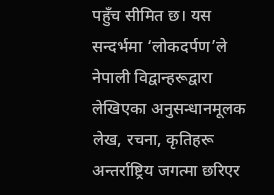पहुँच सीमित छ। यस सन्दर्भमा ‘लोकदर्पण’ले नेपाली विद्वान्हरूद्वारा लेखिएका अनुसन्धानमूलक लेख, रचना, कृतिहरू अन्तर्राष्ट्रिय जगत्मा छरिएर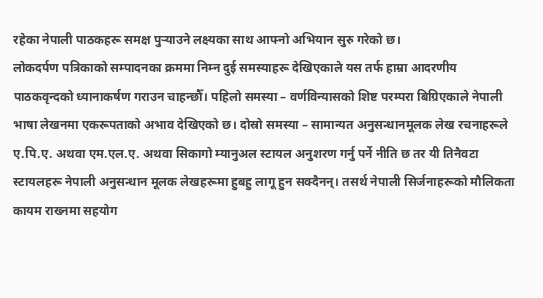रहेका नेपाली पाठकहरू समक्ष पुऱ्याउने लक्ष्यका साथ आफ्नो अभियान सुरु गरेको छ।
लोकदर्पण पत्रिकाको सम्पादनका क्रममा निम्न दुई समस्याहरू देखिएकाले यस तर्फ हाम्रा आदरणीय पाठकवृन्दको ध्यानाकर्षण गराउन चाहन्छौँ। पहिलो समस्या – वर्णविन्यासको शिष्ट परम्परा बिग्रिएकाले नेपाली भाषा लेखनमा एकरूपताको अभाव देखिएको छ। दोस्रो समस्या – सामान्यत अनुसन्धानमूलक लेख रचनाहरूले ए.पि.ए. अथवा एम.एल.ए. अथवा सिकागो म्यानुअल स्टायल अनुशरण गर्नु पर्ने नीति छ तर यी तिनैवटा स्टायलहरू नेपाली अनुसन्धान मूलक लेखहरूमा हुबहु लागू हुन सक्दैनन्। तसर्थ नेपाली सिर्जनाहरूको मौलिकता कायम राख्नमा सहयोग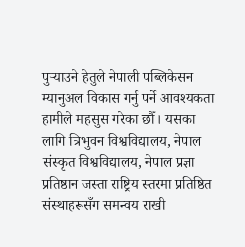पुऱ्याउने हेतुले नेपाली पब्लिकेसन म्यानुअल विकास गर्नु पर्ने आवश्यकता हामीले महसुस गरेका छौँ। यसका लागि त्रिभुवन विश्वविद्यालय, नेपाल संस्कृत विश्वविद्यालय, नेपाल प्रज्ञा प्रतिष्ठान जस्ता राष्ट्रिय स्तरमा प्रतिष्ठित संस्थाहरूसँग समन्वय राखी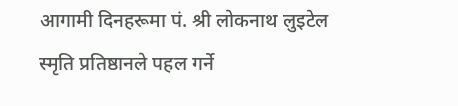आगामी दिनहरूमा पं. श्री लोकनाथ लुइटेल स्मृति प्रतिष्ठानले पहल गर्ने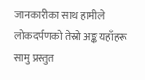जानकारीका साथ हामीले लोकदर्पणको तेस्रो अङ्क यहाँहरू सामु प्रस्तुत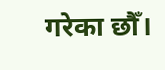गरेका छौँ।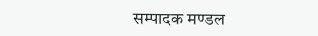सम्पादक मण्डल